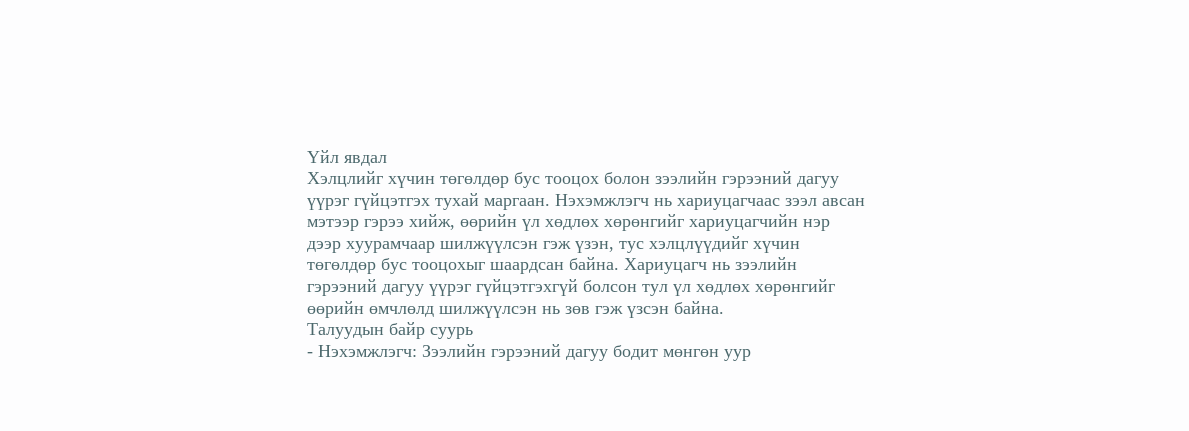Үйл явдал
Хэлцлийг хүчин төгөлдөр бус тооцох болон зээлийн гэрээний дагуу үүрэг гүйцэтгэх тухай маргаан. Нэхэмжлэгч нь хариуцагчаас зээл авсан мэтээр гэрээ хийж, өөрийн үл хөдлөх хөрөнгийг хариуцагчийн нэр дээр хуурамчаар шилжүүлсэн гэж үзэн, тус хэлцлүүдийг хүчин төгөлдөр бус тооцохыг шаардсан байна. Хариуцагч нь зээлийн гэрээний дагуу үүрэг гүйцэтгэхгүй болсон тул үл хөдлөх хөрөнгийг өөрийн өмчлөлд шилжүүлсэн нь зөв гэж үзсэн байна.
Талуудын байр суурь
- Нэхэмжлэгч: Зээлийн гэрээний дагуу бодит мөнгөн уур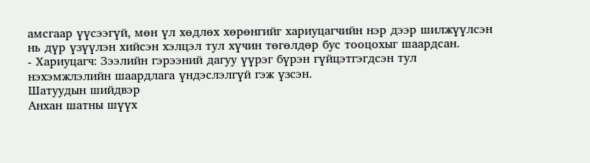амсгаар үүсээгүй, мөн үл хөдлөх хөрөнгийг хариуцагчийн нэр дээр шилжүүлсэн нь дүр үзүүлэн хийсэн хэлцэл тул хүчин төгөлдөр бус тооцохыг шаардсан.
- Хариуцагч: Зээлийн гэрээний дагуу үүрэг бүрэн гүйцэтгэгдсэн тул нэхэмжлэлийн шаардлага үндэслэлгүй гэж үзсэн.
Шатуудын шийдвэр
Анхан шатны шүүх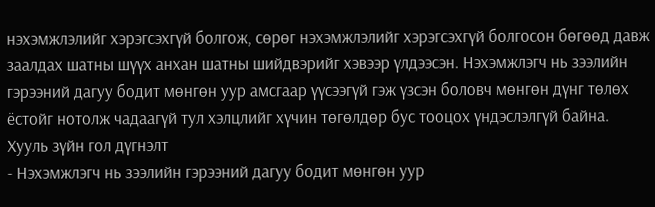нэхэмжлэлийг хэрэгсэхгүй болгож, сөрөг нэхэмжлэлийг хэрэгсэхгүй болгосон бөгөөд давж заалдах шатны шүүх анхан шатны шийдвэрийг хэвээр үлдээсэн. Нэхэмжлэгч нь зээлийн гэрээний дагуу бодит мөнгөн уур амсгаар үүсээгүй гэж үзсэн боловч мөнгөн дүнг төлөх ёстойг нотолж чадаагүй тул хэлцлийг хүчин төгөлдөр бус тооцох үндэслэлгүй байна.
Хууль зүйн гол дүгнэлт
- Нэхэмжлэгч нь зээлийн гэрээний дагуу бодит мөнгөн уур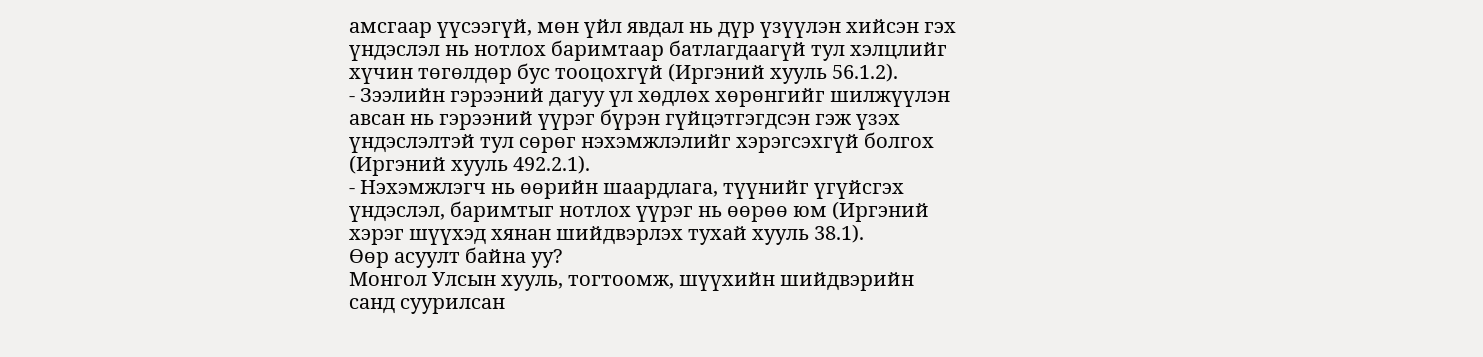амсгаар үүсээгүй, мөн үйл явдал нь дүр үзүүлэн хийсэн гэх үндэслэл нь нотлох баримтаар батлагдаагүй тул хэлцлийг хүчин төгөлдөр бус тооцохгүй (Иргэний хууль 56.1.2).
- Зээлийн гэрээний дагуу үл хөдлөх хөрөнгийг шилжүүлэн авсан нь гэрээний үүрэг бүрэн гүйцэтгэгдсэн гэж үзэх үндэслэлтэй тул сөрөг нэхэмжлэлийг хэрэгсэхгүй болгох (Иргэний хууль 492.2.1).
- Нэхэмжлэгч нь өөрийн шаардлага, түүнийг үгүйсгэх үндэслэл, баримтыг нотлох үүрэг нь өөрөө юм (Иргэний хэрэг шүүхэд хянан шийдвэрлэх тухай хууль 38.1).
Өөр асуулт байна уу?
Монгол Улсын хууль, тогтоомж, шүүхийн шийдвэрийн санд суурилсан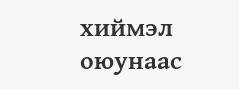хиймэл оюунаас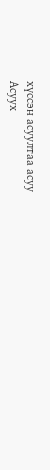хүссэн асуултаа асуу
Асуух